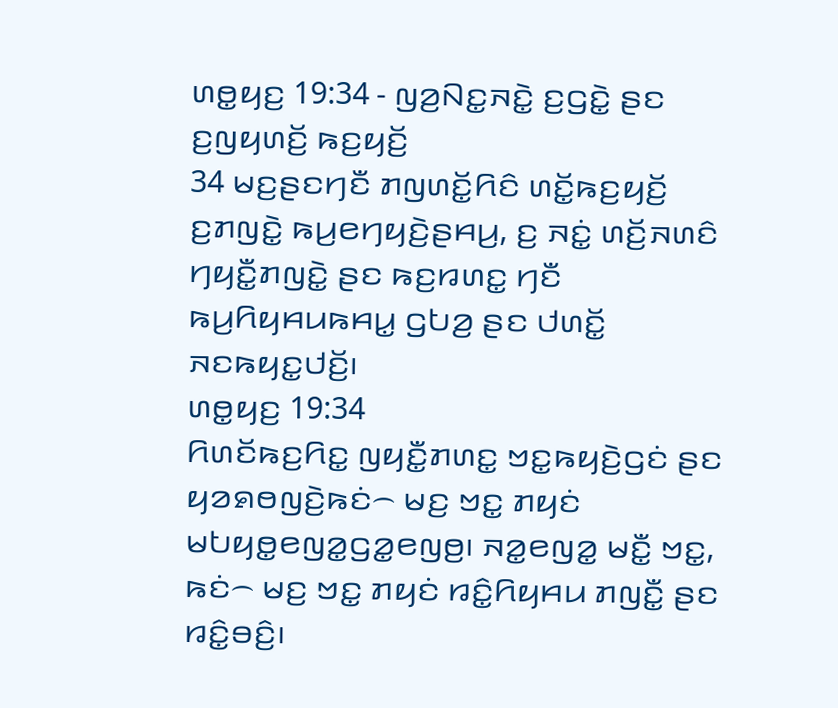ꤛꤥ꤭ꤟꤢ꤬ 19:34 - ꤜꤤ꤬ꤡꤢ꤭ꤏꤢꤧ꤭ ꤢ꤬ꤞꤢꤧ꤭ ꤔꤢ ꤢ꤬ꤜꤟꤛꤢꤩ꤬ ꤒꤢ꤬ꤟꤢꤩ꤬
34 ꤗꤢ꤬ꤔꤢꤚꤢꤪ ꤊꤜꤛꤢꤩ꤭ꤖꤢꤨ ꤛꤢꤩ꤭ꤒꤢ꤬ꤟꤢꤩ꤬ ꤢ꤬ꤊꤜꤢꤧ꤭ ꤒꤣ꤬ꤕꤚꤟꤢꤧ꤬ꤔꤌꤣ꤬, ꤢ꤬ ꤏꤢꤦ꤭ ꤛꤢꤩ꤬ꤏꤛꤢꤨ ꤚꤟꤢꤪ꤭ꤊꤜꤢꤧ꤭ ꤔꤢ ꤒꤢ꤬ꤙꤛꤢ꤭ ꤚꤢꤪ ꤒꤣ꤬ꤖꤟꤌꤣꤒꤌꤣ꤭ ꤞꤝꤤ꤬ ꤔꤢ ꤓꤛꤢꤩ꤭ ꤏꤢꤒꤟꤢ꤭ꤓꤢꤩ꤬꤯
ꤛꤥ꤭ꤟꤢ꤬ 19:34
ꤖꤛꤢꤩꤒꤢ꤬ꤖꤢ꤭ ꤜꤟꤢꤪ꤭ꤊꤛꤢ꤭ ꤠꤢ꤭ꤒꤟꤢꤧ꤬ꤞꤢꤦ ꤔꤢ ꤟꤤꤎꤥꤜꤢꤧ꤬ꤒꤢꤦ꤮ ꤗꤢ꤬ ꤠꤢ꤭ ꤊꤟꤢꤦ ꤗꤝꤟꤥ꤭ꤕꤜꤤ꤭ꤞꤤ꤭ꤕꤜꤥ꤬꤯ ꤏꤤ꤭ꤕꤜꤤ꤭ ꤗꤢꤪ꤭ ꤠꤢ꤭, ꤒꤢꤦ꤮ ꤗꤢ꤬ ꤠꤢ꤭ ꤊꤟꤢꤦ ꤙꤢꤨ꤭ꤖꤟꤌꤣ ꤊꤜꤢꤪ꤭ ꤔꤢ ꤙꤢꤨ꤭ꤋꤢꤨ꤬꤯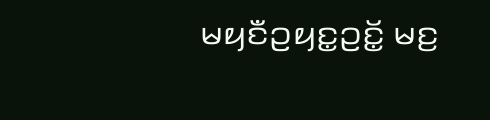ꤗꤟꤢꤪꤑꤟꤢ꤭ꤑꤢꤩ꤭ ꤗꤢ꤬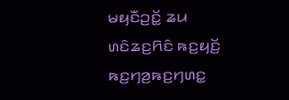ꤗꤟꤢꤪꤑꤢꤩ꤭ ꤘꤣ ꤛꤢꤨꤘꤢ꤬ꤖꤢꤨ ꤒꤢ꤬ꤟꤢꤩ꤬ ꤒꤢ꤬ꤚꤤ꤬ꤒꤢ꤬ꤚꤛꤢ꤭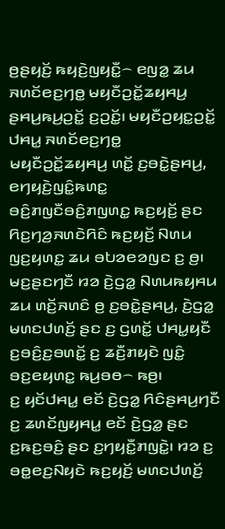ꤥ꤬ꤔꤟꤢꤩ꤬ ꤒꤟꤢꤧ꤬ꤜꤟꤢꤪ꤭꤮ ꤕꤜꤤ꤭ ꤘꤣ ꤏꤛꤢꤩꤕꤢ꤬ꤚꤥ꤭ ꤗꤟꤢꤪꤑꤢꤩ꤭ꤘꤟꤌꤣ꤬ ꤔꤌꤣ꤬ꤒꤣ꤬ꤑꤢꤩ꤭ ꤢ꤬ꤑꤢꤩ꤭꤯ ꤗꤟꤢꤪꤑꤟꤢ꤭ꤑꤢꤩ꤭ ꤓꤌꤣ꤭ ꤏꤛꤢꤩꤕꤢ꤬ꤚꤥ꤭ ꤗꤟꤢꤪꤑꤢꤩ꤭ꤘꤟꤌꤣ꤬ ꤛꤢꤩ꤭ ꤢ꤬ꤋꤢꤧ꤭ꤔꤌꤣ꤬, ꤕꤚꤟꤢꤧ꤬ꤜꤢꤨ꤭ꤒꤛꤢ꤭ ꤋꤢꤨ꤬ꤊꤜꤢꤪꤋꤢꤨ꤬ꤊꤜꤛꤢ꤭ ꤒꤢ꤬ꤟꤢꤩ꤬ ꤔꤢ ꤖꤢ꤬ꤚꤤ꤬ꤏꤛꤢꤧꤖꤢꤨ ꤒꤢ꤬ꤟꤢꤩ꤬ ꤡꤛꤣ ꤜꤢ꤬ꤟꤛꤢ꤭ ꤘꤣ ꤋꤝꤤꤕꤤꤜꤢ ꤢ꤬ ꤥ꤬꤯
ꤗꤢ꤬ꤔꤢꤚꤢꤪ ꤙꤤ ꤢꤧ꤬ꤞꤤ꤭ ꤡꤛꤣꤒꤟꤌꤣ ꤘꤣ ꤛꤢꤩ꤬ꤏꤛꤢꤨ ꤥ꤬ ꤢ꤬ꤋꤢꤧ꤭ꤔꤌꤣ꤬, ꤢꤧ꤬ꤞꤤ꤭ ꤗꤛꤢꤓꤛꤢꤩ꤬ ꤔꤢ ꤢ꤬ ꤞꤛꤢꤩ꤭ ꤓꤌꤣ꤭ꤟꤢꤪ ꤢ꤬ꤋꤢꤨ꤬ꤢ꤬ꤋꤛꤢꤩ꤭ ꤢ꤬ ꤘꤢꤪ꤬ꤊꤟꤢꤧ ꤜꤢꤨ꤭ ꤋꤢ꤬ꤕꤟꤛꤢ꤭ ꤒꤣ꤬ꤋꤥ꤮ ꤒꤥ꤬꤯
ꤢ꤬ ꤟꤢꤩꤓꤌꤣ꤭ ꤕꤢꤩ ꤢꤧ꤬ꤞꤤ꤭ ꤖꤢꤨꤔꤌꤣ꤬ꤚꤢꤪ ꤢ꤬ ꤘꤛꤢꤩꤜꤟꤌꤣ꤭ ꤕꤢꤩ ꤢꤧ꤬ꤞꤤ꤭ ꤔꤢ ꤢ꤬ꤒꤢ꤬ꤋꤢꤨ꤬ ꤔꤢ ꤢ꤬ꤚꤟꤢꤪ꤭ꤊꤜꤢꤧ꤭꤯ ꤙꤤ ꤢ꤬ ꤋꤥ꤭ꤕꤢ꤬ꤡꤟꤢꤧ ꤒꤢ꤬ꤟꤢꤩ꤬ ꤗꤛꤢꤓꤛꤢꤩ꤬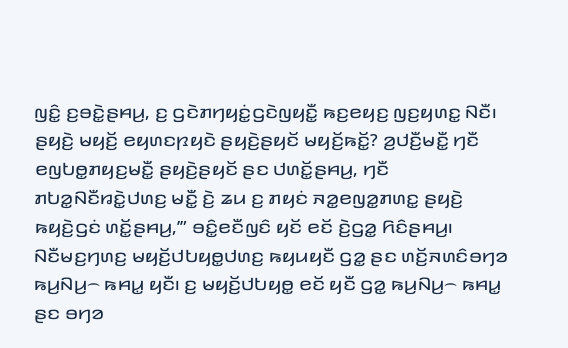ꤜꤢꤨ꤭ ꤢ꤬ꤋꤢꤧ꤭ꤔꤌꤣ꤬, ꤢ꤬ ꤞꤢꤧꤊꤚꤟꤢꤦ꤭ꤞꤢꤧꤜꤟꤢꤪ꤭ ꤒꤢ꤬ꤕꤟꤢ꤬ ꤜꤢ꤬ꤟꤛꤢ꤭ ꤡꤢꤪ꤯
ꤔꤟꤢꤧ꤬ ꤗꤟꤢꤩ꤬ ꤕꤟꤛꤢꤐꤟꤢꤧ ꤔꤟꤢꤧ꤬ꤔꤟꤢꤩ ꤗꤟꤢꤩ꤬ꤒꤢꤩ꤭? ꤤ꤬ꤓꤢꤪ꤬ꤗꤢꤪ꤭ ꤚꤢꤪ ꤕꤜꤝꤥ꤭ꤊꤟꤢ꤬ꤗꤢꤪ꤭ ꤔꤟꤢꤧ꤬ꤔꤟꤢꤩ ꤔꤢ ꤓꤛꤢꤩ꤭ꤔꤌꤣ꤬, ꤚꤢꤪ ꤊꤝꤤ꤭ꤡꤢꤪꤙꤢꤧ꤭ꤓꤛꤢ꤬ ꤗꤢꤪ꤭ ꤢꤧ꤬ ꤘꤣ ꤢ꤬ ꤊꤟꤢꤦ ꤏꤤ꤭ꤕꤜꤤ꤭ꤊꤛꤢ꤭ ꤔꤟꤢꤧ꤬ ꤒꤟꤢꤧ꤬ꤞꤢꤦ ꤛꤢꤩ꤭ꤔꤌꤣ꤬,’” ꤋꤢꤨ꤭ꤕꤢꤪꤜꤢꤨ ꤟꤢꤩ ꤕꤢꤩ ꤢꤧ꤬ꤞꤤ꤭ ꤖꤢꤨꤔꤌꤣ꤬꤯
ꤡꤢꤪꤗꤢ꤬ꤚꤛꤢ꤬ ꤗꤟꤢꤩ꤬ꤓꤝꤟꤥ꤭ꤓꤛꤢ꤬ ꤒꤟꤣꤟꤢꤪ ꤞꤤ꤭ ꤔꤢ ꤛꤢꤩ꤬ꤏꤛꤢꤨꤋꤚꤤ ꤒꤣ꤬ꤡꤣ꤬꤮ ꤒꤌꤣ꤭ ꤟꤢꤪ꤯ ꤢ꤬ ꤗꤟꤢꤩ꤬ꤓꤝꤟꤥ꤭ ꤕꤢꤩ ꤟꤢꤪ ꤞꤤ꤭ ꤒꤣ꤬ꤡꤣ꤬꤮ ꤒꤌꤣ꤭ ꤔꤢ ꤋꤚꤤ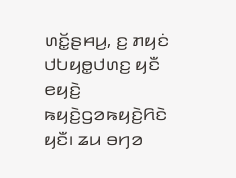ꤛꤢꤩ꤭ꤔꤌꤣ꤬, ꤢ꤬ ꤊꤟꤢꤦ ꤓꤝꤟꤥ꤭ꤓꤛꤢ꤬ ꤟꤢꤪ ꤕꤟꤢꤧ꤬ ꤒꤟꤢꤧ꤬ꤞꤤꤒꤟꤢꤧ꤬ꤖꤢꤧ ꤟꤢꤪ꤯ ꤘꤣ ꤋꤚꤤ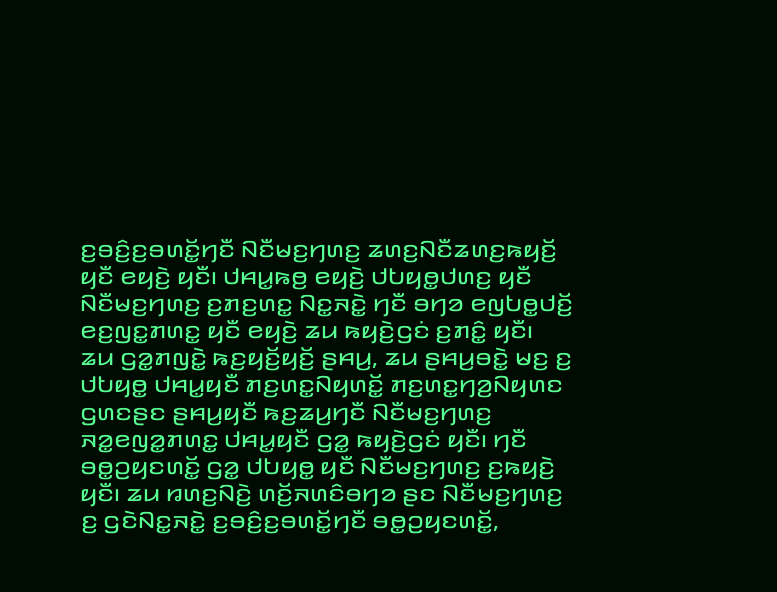ꤢ꤬ꤋꤢꤨ꤬ꤢ꤬ꤋꤛꤢꤩ꤭ꤚꤢꤪ ꤡꤢꤪꤗꤢ꤬ꤚꤛꤢ꤬ ꤘꤛꤢ꤬ꤡꤢꤪꤘꤛꤢ꤬ꤒꤟꤢꤩ꤬ ꤟꤢꤪ ꤕꤟꤢꤧ꤬ ꤟꤢꤪ꤯ ꤓꤌꤣ꤭ꤒꤥ꤬ ꤕꤟꤢꤧ꤬ ꤓꤝꤟꤥ꤭ꤓꤛꤢ꤬ ꤟꤢꤪ ꤡꤢꤪꤗꤢ꤬ꤚꤛꤢ꤬ ꤢ꤬ꤊꤢ꤬ꤛꤢ꤭ ꤡꤢ꤭ꤏꤢꤧ꤭ ꤚꤢꤪ ꤋꤚꤤ ꤕꤜꤝꤥ꤭ꤓꤢꤩ꤬ ꤕꤢ꤬ꤜꤢ꤭ꤊꤛꤢ꤭ ꤟꤢꤪ ꤕꤟꤢꤧ꤬ ꤘꤣ ꤒꤟꤢꤧ꤬ꤞꤢꤦ ꤢ꤬ꤊꤢꤨ꤭ ꤟꤢꤪ꤯
ꤘꤣ ꤞꤤ꤭ꤊꤜꤢꤧ꤭ ꤒꤢ꤬ꤟꤢꤩ꤬ꤟꤢꤩ꤬ ꤔꤌꤣ꤬, ꤘꤣ ꤔꤌꤣ꤬ꤋꤢꤧ꤭ ꤗꤢ꤬ ꤢ꤬ ꤓꤝꤟꤥ꤭ ꤓꤌꤣ꤭ꤟꤢꤪ ꤊꤢ꤬ꤛꤢ꤭ꤡꤟꤛꤢꤩ꤭ ꤊꤢ꤬ꤛꤢ꤭ꤚꤤ꤬ꤡꤟꤛꤢ ꤞꤛꤢꤔꤢ ꤔꤌꤣ꤬ꤟꤢꤪ ꤒꤢ꤬ꤘꤣ꤬ꤚꤢꤪ ꤡꤢꤪꤗꤢ꤬ꤚꤛꤢ꤬ ꤏꤤ꤭ꤕꤜꤤ꤭ꤊꤛꤢ꤭ ꤓꤌꤣ꤭ꤟꤢꤪ ꤞꤤ꤭ ꤒꤟꤢꤧ꤬ꤞꤢꤦ ꤟꤢꤪ꤯ ꤚꤢꤪ ꤋꤥ꤭ꤑꤟꤢꤛꤢꤩ꤭ ꤞꤤ꤭ ꤓꤝꤟꤥ꤭ ꤟꤢꤪ ꤡꤢꤪꤗꤢ꤬ꤚꤛꤢ꤬ ꤢ꤬ꤒꤟꤢꤧ꤬ ꤟꤢꤪ꤯ ꤘꤣ ꤙꤛꤢ꤬ꤡꤢꤧ꤬ ꤛꤢꤩ꤬ꤏꤛꤢꤨꤋꤚꤤ ꤔꤢ ꤡꤢꤪꤗꤢ꤬ꤚꤛꤢ꤬ ꤢ꤬ ꤞꤢꤧꤡꤢ꤭ꤏꤢꤧ꤭ ꤢ꤬ꤋꤢꤨ꤬ꤢ꤬ꤋꤛꤢꤩ꤭ꤚꤢꤪ ꤋꤥ꤭ꤑꤟꤢꤛꤢꤩ꤭,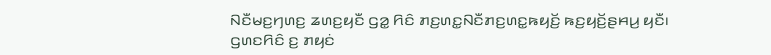ꤡꤢꤪꤗꤢ꤬ꤚꤛꤢ꤬ ꤘꤛꤢ꤬ꤟꤢꤪ ꤞꤤ꤭ ꤖꤢꤨ ꤊꤢ꤬ꤛꤢ꤭ꤡꤢꤪꤊꤢ꤬ꤛꤢ꤭ꤒꤟꤢꤩ꤬ ꤒꤢ꤬ꤟꤢꤩ꤬ꤔꤌꤣ꤬ ꤟꤢꤪ꤯
ꤞꤛꤢꤖꤢꤨ ꤢ꤬ ꤊꤟꤢꤦ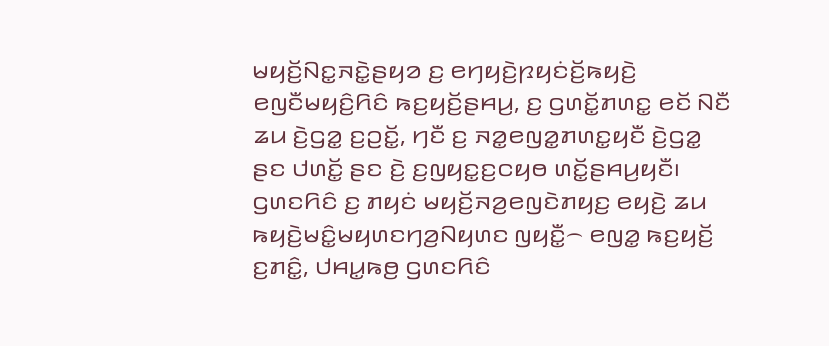ꤗꤟꤢꤩ꤬ꤡꤢ꤭ꤏꤢꤧ꤭ꤔꤟꤤ ꤢ꤬ ꤕꤚꤟꤢꤧ꤬ꤐꤟꤢꤦꤢꤩ꤬ꤒꤟꤢꤧ꤬ ꤕꤜꤢꤪꤗꤟꤢꤨ꤬ꤖꤢꤨ ꤒꤢ꤬ꤟꤢꤩ꤬ꤔꤌꤣ꤬, ꤢ꤬ ꤞꤛꤢꤩ꤭ꤊꤛꤢ꤭ ꤕꤢꤩ ꤡꤢꤪ ꤘꤣ ꤢꤧ꤬ꤞꤤ꤭ ꤢ꤬ꤑꤢꤩ꤭, ꤚꤢꤪ ꤢ꤬ ꤏꤤ꤭ꤕꤜꤤ꤭ꤊꤛꤢ꤭ꤟꤢꤪ ꤢꤧ꤬ꤞꤤ꤭ ꤔꤢ ꤓꤛꤢꤩ꤭ ꤔꤢ ꤢꤧ꤬ ꤢ꤬ꤜꤟꤢ꤭ꤢ꤬ꤍꤟꤥ ꤛꤢꤩ꤭ꤔꤌꤣ꤬ꤟꤢꤪ꤯
ꤞꤛꤢꤖꤢꤨ ꤢ꤬ ꤊꤟꤢꤦ ꤗꤟꤢꤩ꤬ꤏꤤ꤬ꤕꤜꤢꤧꤊꤟꤢ꤬ ꤕꤟꤢꤧ꤬ ꤘꤣ ꤒꤟꤢꤧ꤬ꤗꤢꤨ꤭ꤗꤟꤛꤢꤚꤤ꤬ꤡꤟꤛꤢ ꤜꤟꤢꤪ꤭꤮ ꤕꤜꤤ꤭ ꤒꤢ꤬ꤟꤢꤩ꤬ ꤢ꤬ꤊꤢꤨ꤭, ꤓꤌꤣ꤭ꤒꤥ꤬ ꤞꤛꤢꤖꤢꤨ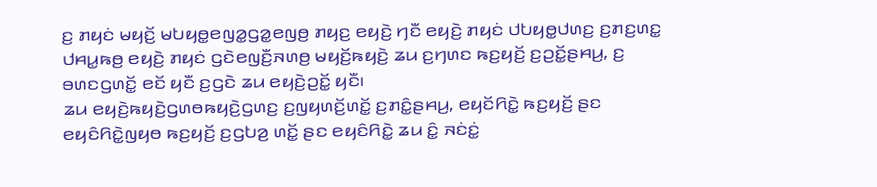ꤢ꤬ ꤊꤟꤢꤦ ꤗꤟꤢꤩ꤬ ꤗꤝꤟꤥ꤭ꤕꤜꤤ꤭ꤞꤤ꤭ꤕꤜꤥ꤬ ꤊꤟꤢ꤬ ꤕꤟꤢꤧ꤬ ꤚꤢꤪ ꤕꤟꤢꤧ꤬ ꤊꤟꤢꤦ ꤓꤝꤟꤥ꤭ꤓꤛꤢ꤬ ꤢ꤬ꤊꤢ꤬ꤛꤢ꤭ ꤓꤌꤣ꤭ꤒꤥ꤬ ꤕꤟꤢꤧ꤬ ꤊꤟꤢꤦ ꤞꤢꤧꤕꤜꤢꤪ꤬ꤏꤛꤥ꤬ ꤗꤟꤢꤩ꤬ꤒꤟꤢꤧ꤬ ꤘꤣ ꤢ꤬ꤚꤛꤢ ꤒꤢ꤬ꤟꤢꤩ꤬ ꤢ꤬ꤑꤢꤩ꤭ꤔꤌꤣ꤬, ꤢ꤬ ꤋꤛꤢꤞꤛꤢꤩ꤭ ꤕꤢꤩ ꤟꤢꤪ ꤢ꤬ꤞꤢꤧ ꤘꤣ ꤕꤟꤢꤧ꤬ꤑꤢꤩ꤭ ꤟꤢꤪ꤯
ꤘꤣ ꤕꤟꤢꤧ꤬ꤒꤟꤢꤧ꤬ꤞꤛꤥꤒꤟꤢꤧ꤬ꤞꤛꤢ꤬ ꤢ꤬ꤜꤟꤛꤢꤩ꤬ꤛꤢꤩ꤭ ꤢ꤬ꤊꤢꤨ꤭ꤔꤌꤣ꤬, ꤕꤟꤢꤩꤖꤢꤧ꤭ ꤒꤢ꤬ꤟꤢꤩ꤬ ꤔꤢ ꤕꤟꤢꤨꤖꤢꤧ꤭ꤜꤟꤥ ꤒꤢ꤬ꤟꤢꤩ꤬ ꤢ꤬ꤞꤝꤤ꤬ ꤛꤢꤩ꤭ ꤔꤢ ꤕꤟꤢꤨꤖꤢꤧ꤭ ꤘꤣ ꤢꤨ꤭ ꤏꤢꤦꤢꤦ꤭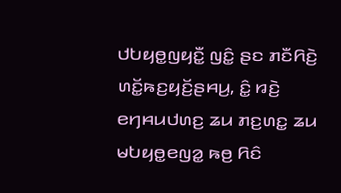ꤓꤝꤟꤥ꤭ꤜꤟꤢꤪ꤭ ꤜꤢꤨ꤭ ꤔꤢ ꤊꤢꤪꤖꤢꤧ꤬ ꤛꤢꤩ꤭ꤒꤢ꤬ꤟꤢꤩ꤬ꤔꤌꤣ꤬, ꤢꤨ꤭ ꤙꤢꤧ꤬ ꤕꤚꤌꤣꤓꤛꤢ꤬ ꤘꤣ ꤊꤢ꤬ꤛꤢ꤭ ꤘꤣ ꤗꤝꤟꤥ꤭ꤕꤜꤤ꤭ ꤒꤥ꤬ ꤖꤢꤨ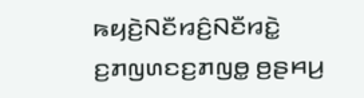ꤒꤟꤢꤧ꤬ꤡꤢꤪꤙꤢꤨ꤬ꤡꤢꤪꤙꤢꤧ꤭ ꤢ꤬ꤊꤜꤛꤢꤢ꤬ꤊꤜꤥ꤭ ꤥ꤬ꤔꤌꤣ꤬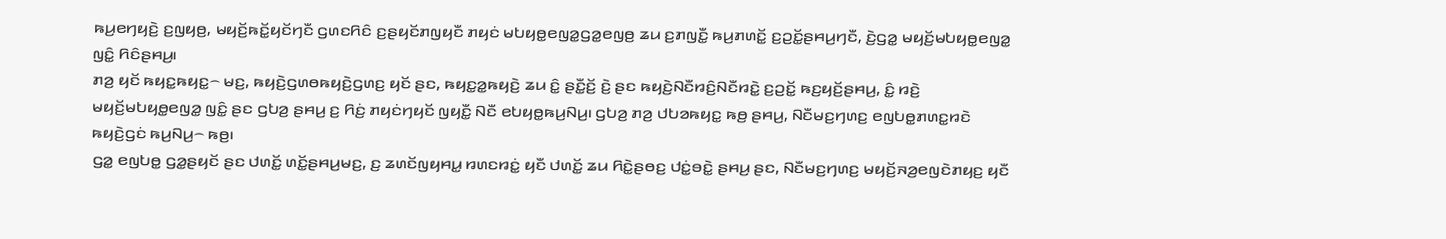ꤒꤣ꤬ꤕꤚꤟꤢꤧ꤬ ꤢ꤬ꤜꤟꤥ꤬, ꤗꤟꤢꤩ꤬ꤒꤢꤩ꤭ꤟꤢꤩꤚꤢꤪ ꤞꤛꤢꤖꤢꤨ ꤢ꤬ꤔꤟꤢꤩꤊꤜꤟꤢꤪ ꤊꤟꤢꤦ ꤗꤝꤟꤥ꤭ꤕꤜꤤ꤭ꤞꤤ꤭ꤕꤜꤥ꤬ ꤘꤣ ꤢ꤬ꤊꤜꤢꤪ꤭ ꤒꤣ꤬ꤊꤛꤢꤩ꤭ ꤢ꤬ꤑꤢꤩ꤭ꤔꤌꤣ꤬ꤚꤢꤪ, ꤢꤧ꤬ꤞꤤ꤭ ꤗꤟꤢꤩ꤬ꤗꤝꤟꤥ꤭ꤕꤜꤤ꤭ ꤜꤢꤨ꤭ ꤖꤢꤨꤔꤌꤣ꤬꤯
ꤊꤤ꤬ ꤟꤢꤩ ꤒꤟꤢ꤭ꤒꤟꤢ꤭꤮ ꤗꤢ꤬, ꤒꤟꤢꤧ꤬ꤞꤛꤥꤒꤟꤢꤧ꤬ꤞꤛꤢ꤬ ꤟꤢꤩ ꤔꤢ, ꤒꤟꤢ꤭ꤤ꤭ꤒꤟꤢꤧ꤬ ꤘꤣ ꤢꤨ꤭ ꤔꤢꤪ꤭ꤢꤩ꤬ ꤢꤧ꤬ ꤔꤢ ꤒꤟꤢꤧ꤬ꤡꤢꤪꤙꤢꤨ꤬ꤡꤢꤪꤙꤢꤧ꤭ ꤢ꤬ꤑꤢꤩ꤭ ꤒꤢ꤬ꤟꤢꤩ꤬ꤔꤌꤣ꤬, ꤢꤨ꤭ ꤙꤢꤧ꤬ ꤗꤟꤢꤩ꤬ꤗꤝꤟꤥ꤭ꤕꤜꤤ꤭ ꤜꤢꤨ꤭ ꤔꤢ ꤞꤝꤤ꤬ ꤔꤌꤣ꤬ ꤢ꤬ ꤖꤢꤦ꤬ ꤊꤟꤢꤦꤚꤟꤢꤩ ꤜꤟꤢꤪ꤭ ꤡꤢꤪ ꤕꤝꤟꤥ꤭ꤒꤣ꤬ꤡꤣ꤬꤯ ꤞꤝꤤ꤬ ꤊꤤ꤬ ꤓꤝꤤꤒꤟꤢ꤭ ꤒꤥ꤬ ꤔꤌꤣ꤬, ꤡꤢꤪꤗꤢ꤬ꤚꤛꤢ꤬ ꤕꤜꤝꤥ꤭ꤊꤛꤢ꤭ꤙꤢꤧ ꤒꤟꤢꤧ꤬ꤞꤢꤦ ꤒꤣ꤬ꤡꤣ꤬꤮ ꤒꤥ꤬꤯
ꤞꤤ꤭ ꤕꤜꤝꤥ꤭ ꤞꤤ꤭ꤔꤟꤢꤩ ꤔꤢ ꤓꤛꤢꤩ꤭ ꤛꤢꤩ꤭ꤔꤌꤣ꤬ꤗꤢ꤬, ꤢ꤬ ꤘꤛꤢꤩꤜꤟꤌꤣ꤭ ꤙꤛꤢꤙꤢꤦ꤭ ꤟꤢꤪ ꤓꤛꤢꤩ꤭ ꤘꤣ ꤖꤢꤧ꤭ꤔꤥꤢ꤬ ꤓꤢꤦ꤭ꤋꤢꤧ꤭ ꤔꤌꤣ꤬ ꤔꤢ, ꤡꤢꤪꤗꤢ꤬ꤚꤛꤢ꤬ ꤗꤟꤢꤩ꤬ꤏꤤ꤬ꤕꤜꤢꤧꤊꤟꤢ꤬ ꤟꤢꤪ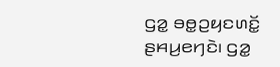ꤞꤤ꤭ ꤋꤥ꤭ꤑꤟꤢꤛꤢꤩ꤭ ꤔꤌꤣ꤬ꤕꤚꤢꤧ꤯ ꤞꤤ꤭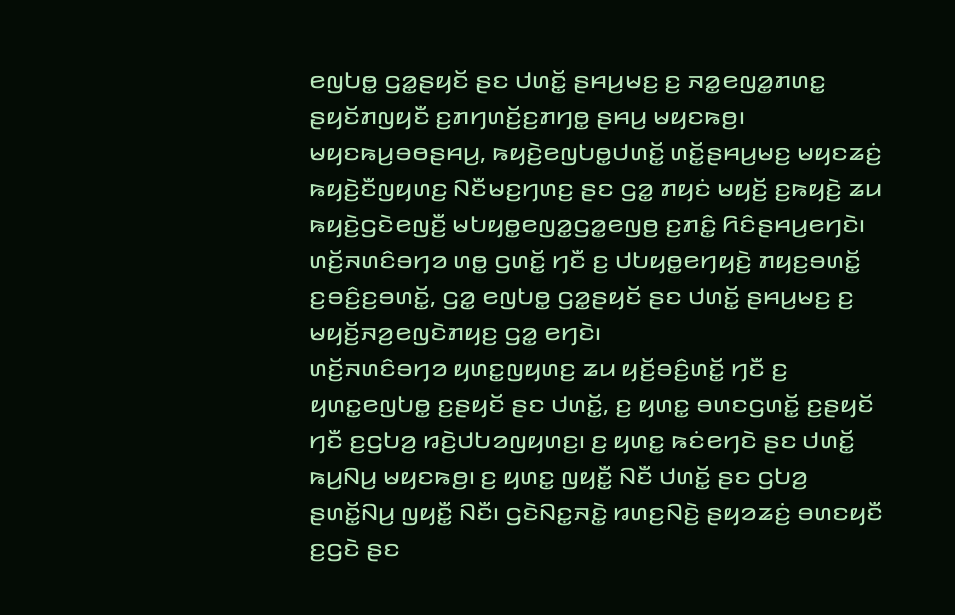ꤕꤜꤝꤥ꤭ ꤞꤤ꤭ꤔꤟꤢꤩ ꤔꤢ ꤓꤛꤢꤩ꤭ ꤔꤌꤣ꤬ꤗꤢ꤬ ꤢ꤬ ꤏꤤ꤭ꤕꤜꤤ꤭ꤊꤛꤢ꤭ ꤔꤟꤢꤩꤊꤜꤟꤢꤪ ꤢ꤬ꤊꤚꤛꤢꤩ꤬ꤢ꤬ꤊꤚꤥ꤭ ꤔꤌꤣ꤬ ꤗꤟꤢꤒꤥ꤬꤯ ꤗꤟꤢꤒꤣ꤬ꤋꤥꤔꤌꤣ꤬, ꤒꤟꤢꤧ꤬ꤕꤜꤝꤥ꤭ꤓꤛꤢꤩ꤭ ꤛꤢꤩ꤭ꤔꤌꤣ꤬ꤗꤢ꤬ ꤗꤟꤢꤘꤢꤦ꤬ ꤒꤟꤢꤧ꤬ꤢꤪꤜꤟꤛꤢ꤬ ꤡꤢꤪꤗꤢ꤬ꤚꤛꤢ꤬ ꤔꤢ ꤞꤤ꤭ ꤊꤟꤢꤦ ꤗꤟꤢꤩ꤬ ꤢ꤬ꤒꤟꤢꤧ꤬ ꤘꤣ ꤒꤟꤢꤧ꤬ꤞꤢꤧꤕꤜꤢꤪ꤬ ꤗꤝꤟꤥ꤭ꤕꤜꤤ꤭ꤞꤤ꤭ꤕꤜꤥ꤬ ꤢ꤬ꤊꤢꤨ꤭ ꤖꤢꤨꤔꤌꤣ꤬ꤕꤚꤢꤧ꤯ ꤛꤢꤩ꤬ꤏꤛꤢꤨꤋꤚꤤ ꤛꤥ꤭ ꤞꤛꤢꤩ꤭ ꤚꤢꤪ ꤢ꤬ ꤓꤝꤟꤥ꤭ꤕꤚꤟꤢꤧ꤬ ꤊꤟꤢ꤬ꤋꤛꤢꤩ꤭ ꤢ꤬ꤋꤢꤨ꤬ꤢ꤬ꤋꤛꤢꤩ꤭, ꤞꤤ꤭ ꤕꤜꤝꤥ꤭ ꤞꤤ꤭ꤔꤟꤢꤩ ꤔꤢ ꤓꤛꤢꤩ꤭ ꤔꤌꤣ꤬ꤗꤢ꤬ ꤢ꤬ ꤗꤟꤢꤩ꤬ꤏꤤ꤬ꤕꤜꤢꤧꤊꤟꤢ꤬ ꤞꤤ꤭ ꤕꤚꤢꤧ꤯
ꤛꤢꤩ꤬ꤏꤛꤢꤨꤋꤚꤤ ꤟꤛꤢ꤭ꤜꤟꤛꤢ꤬ ꤘꤣ ꤟꤢꤩ꤬ꤋꤢꤨ꤬ꤛꤢꤩ꤭ ꤚꤢꤪ ꤢ꤬ ꤟꤛꤢ꤭ꤕꤜꤝꤥ꤭ ꤢ꤬ꤔꤟꤢꤩ ꤔꤢ ꤓꤛꤢꤩ꤭, ꤢ꤬ ꤟꤛꤢ꤭ ꤋꤛꤢꤞꤛꤢꤩ꤭ ꤢ꤬ꤔꤟꤢꤩ ꤚꤢꤪ ꤢ꤬ꤞꤝꤤ꤬ ꤙꤢꤧ꤬ꤓꤝꤤꤜꤟꤛꤢ꤬꤯ ꤢ꤬ ꤟꤛꤢ꤭ ꤒꤢꤦꤕꤚꤢꤧ ꤔꤢ ꤓꤛꤢꤩ꤭ ꤒꤣ꤬ꤡꤣ꤬ ꤗꤟꤢꤒꤥ꤬꤯ ꤢ꤬ ꤟꤛꤢ꤭ ꤜꤟꤢꤪ꤭ ꤡꤢꤪ ꤓꤛꤢꤩ꤭ ꤔꤢ ꤞꤝꤤ꤬ ꤔꤛꤢꤩ꤭ꤡꤣ꤬ ꤜꤟꤢꤪ꤭ ꤡꤢꤪ꤯ ꤞꤢꤧꤡꤢ꤭ꤏꤢꤧ꤭ ꤙꤛꤢ꤬ꤡꤢꤧ꤬ ꤔꤟꤤꤘꤢꤦ꤬ ꤋꤛꤢꤟꤢꤪ ꤢ꤬ꤞꤢꤧ ꤔꤢ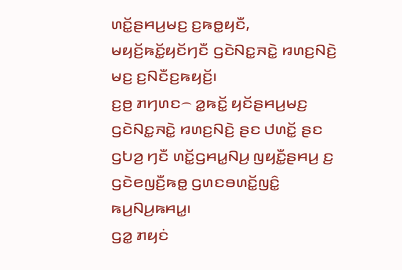ꤛꤢꤩ꤭ꤔꤌꤣ꤬ꤗꤢ꤬ ꤢ꤬ꤒꤥ꤭ꤟꤢꤪ, ꤗꤟꤢꤩ꤬ꤒꤢꤩ꤭ꤟꤢꤩꤚꤢꤪ ꤞꤢꤧꤡꤢ꤭ꤏꤢꤧ꤭ ꤙꤛꤢ꤬ꤡꤢꤧ꤬ ꤗꤢ꤬ ꤢ꤬ꤡꤢꤪꤢ꤬ꤒꤟꤢꤩ꤬꤯
ꤢ꤬ꤥ꤬ ꤊꤚꤛꤢ꤮ ꤤ꤭ꤒꤢꤩ꤭ ꤟꤢꤩꤔꤌꤣ꤬ꤗꤢ꤬ ꤞꤢꤧꤡꤢ꤭ꤏꤢꤧ꤭ ꤙꤛꤢ꤬ꤡꤢꤧ꤬ ꤔꤢ ꤓꤛꤢꤩ꤭ ꤔꤢ ꤞꤝꤤ꤬ ꤚꤢꤪ ꤛꤢꤩ꤭ꤞꤌꤣ꤭ꤡꤣ꤬ ꤜꤟꤢꤪ꤭ꤔꤌꤣ꤬ ꤢ꤬ ꤞꤢꤧꤕꤜꤢꤪ꤬ꤒꤥ꤭ ꤞꤛꤢꤋꤛꤢꤩ꤭ꤜꤢꤨ꤭ ꤒꤣ꤬ꤡꤣ꤬ꤒꤌꤣ꤭꤯
ꤞꤤ꤭ ꤊꤟꤢꤦ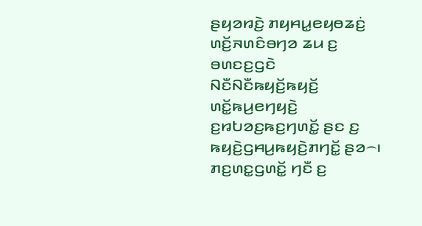ꤔꤟꤤꤙꤢꤧ꤬ ꤊꤟꤌꤣ꤭ꤕꤟꤥꤘꤢꤦ꤬ ꤛꤢꤩ꤬ꤏꤛꤢꤨꤋꤚꤤ ꤘꤣ ꤢ꤬ ꤋꤛꤢꤢ꤬ꤞꤢꤧ ꤡꤢꤪꤡꤢꤪꤒꤟꤢꤩ꤬ꤒꤟꤢꤩ꤬ ꤛꤢꤩ꤭ꤒꤣ꤬ꤕꤚꤟꤢꤧ꤬ ꤢ꤬ꤙꤝꤤꤢ꤬ꤒꤢ꤬ꤚꤛꤢꤩ꤭ ꤔꤢ ꤢ꤬ ꤒꤟꤢꤧ꤬ꤞꤌꤣ꤬ꤒꤟꤢꤧ꤬ꤊꤚꤢꤩ꤭ ꤔꤤ꤮꤯ ꤊꤢ꤬ꤛꤢ꤭ꤞꤛꤢꤩ꤭ ꤚꤢꤪ ꤢ꤬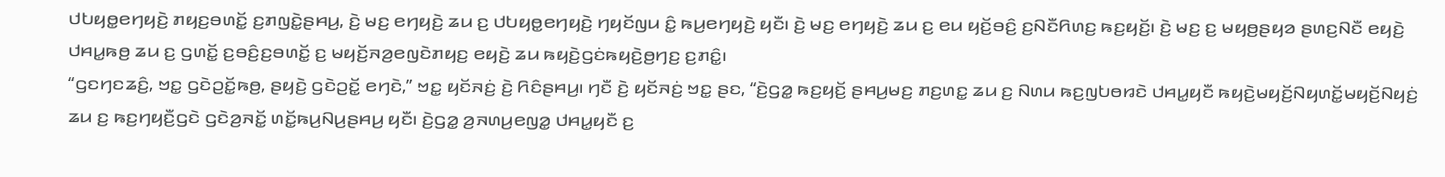ꤓꤝꤟꤥ꤭ꤕꤚꤟꤢꤧ꤬ ꤊꤟꤢ꤬ꤋꤛꤢꤩ꤭ ꤢ꤬ꤊꤜꤢꤧ꤭ꤔꤌꤣ꤬, ꤢꤧ꤬ ꤗꤢ꤬ ꤕꤚꤟꤢꤧ꤬ ꤘꤣ ꤢ꤬ ꤓꤝꤟꤥ꤭ꤕꤚꤟꤢꤧ꤬ ꤚꤟꤢꤩꤜꤣ ꤢꤨ꤭ ꤒꤣ꤬ꤕꤚꤟꤢꤧ꤬ ꤟꤢꤪ꤯ ꤢꤧ꤬ ꤗꤢ꤬ ꤕꤚꤟꤢꤧ꤬ ꤘꤣ ꤢ꤬ ꤕꤣ ꤟꤢꤩ꤬ꤋꤢꤨ꤬ ꤢ꤬ꤡꤢꤪꤖꤛꤢ꤬ ꤒꤢ꤬ꤟꤢꤩ꤬꤯ ꤢꤧ꤬ ꤗꤢ꤬ ꤢ꤬ ꤗꤟꤥ꤬ꤔꤟꤤ ꤔꤛꤢ꤬ꤡꤢꤪ ꤕꤟꤢꤧ꤬ ꤓꤌꤣ꤭ꤒꤥ꤬ ꤘꤣ ꤢ꤬ ꤞꤛꤢꤩ꤭ ꤢ꤬ꤋꤢꤨ꤬ꤢ꤬ꤋꤛꤢꤩ꤭ ꤢ꤬ ꤗꤟꤢꤩ꤬ꤏꤤ꤬ꤕꤜꤢꤧꤊꤟꤢ꤬ ꤕꤟꤢꤧ꤬ ꤘꤣ ꤒꤟꤢꤧ꤬ꤞꤢꤦꤒꤟꤢꤧ꤬ꤥ꤬ꤚꤢ꤬ ꤢ꤬ꤊꤢꤨ꤭꤯
“ꤞꤢꤚꤢꤘꤢꤨ꤬, ꤠꤢ꤭ ꤞꤢꤧꤑꤢꤩ꤭ꤒꤥ꤬, ꤔꤟꤢꤧ꤬ ꤞꤢꤧꤑꤢꤩ꤭ ꤕꤚꤢꤧ,” ꤠꤢ꤭ ꤟꤢꤩꤏꤢꤦ꤬ ꤢꤧ꤬ ꤖꤢꤨꤔꤌꤣ꤬꤯ ꤚꤢꤪ ꤢꤧ꤬ ꤟꤢꤩꤏꤢꤦ꤬ ꤠꤢ꤭ ꤔꤢ, “ꤢꤧ꤬ꤞꤤ꤭ ꤒꤢ꤬ꤟꤢꤩ꤬ ꤔꤌꤣ꤬ꤗꤢ꤬ ꤊꤢ꤬ꤛꤢ꤭ ꤘꤣ ꤢ꤬ ꤡꤛꤣ ꤒꤢ꤬ꤜꤝꤥꤙꤢꤧ ꤓꤌꤣ꤭ꤟꤢꤪ ꤒꤟꤢꤧ꤬ꤗꤟꤢꤩ꤬ꤡꤟꤛꤢꤩ꤭ꤗꤟꤢꤩ꤬ꤡꤟꤢꤦ꤬ ꤘꤣ ꤢ꤬ ꤒꤢ꤬ꤚꤟꤢꤪ꤬ꤞꤢꤧ ꤞꤢꤧꤤ꤬ꤏꤢꤩ꤭ ꤛꤢꤩ꤭ꤒꤣ꤬ꤡꤣ꤬ꤔꤌꤣ꤬ ꤟꤢꤪ꤯ ꤢꤧ꤬ꤞꤤ꤭ ꤤ꤬ꤏꤛꤣ꤬ꤕꤜꤤ꤭ ꤓꤌꤣ꤭ꤟꤢꤪ ꤢ꤬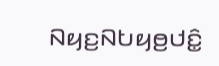ꤡꤟꤢ꤬ꤡꤝꤟꤥ꤬ꤓꤢꤨ꤭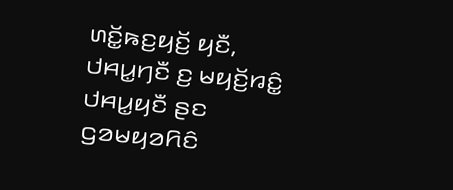ꤛꤢꤩ꤭ꤒꤢ꤬ꤟꤢꤩ꤬ ꤟꤢꤪ, ꤓꤌꤣ꤭ꤚꤢꤪ ꤢ꤬ ꤗꤟꤢꤩ꤬ꤙꤢꤨ꤭ ꤓꤌꤣ꤭ꤟꤢꤪ ꤔꤢ ꤞꤤꤗꤟꤤꤖꤢꤨ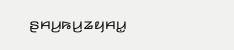ꤔꤌꤣ꤬ꤒꤣ꤬ꤘꤟꤌꤣ꤭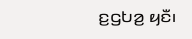ꤢ꤬ꤞꤝꤤ꤬ ꤟꤢꤪ꤯